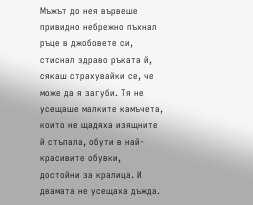Мъжът до нея вървеше привидно небрежно пъхнал ръце в джобовете си, стиснал здраво ръката й, сякаш страхувайки се, че може да я загуби. Тя не усещаше малките камъчета, които не щадяха изящните й стъпала, обути в най-красивите обувки, достойни за кралица. И двамата не усещаха дъжда.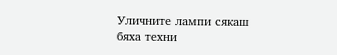Уличните лампи сякаш бяха техни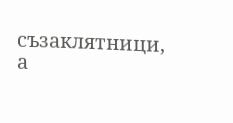съзаклятници, а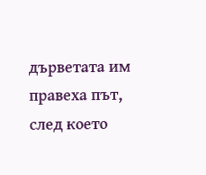дърветата им правеха път, след което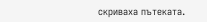скриваха пътеката.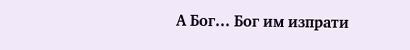А Бог… Бог им изпрати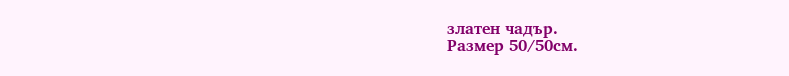златен чадър.
Размер 50/50см.